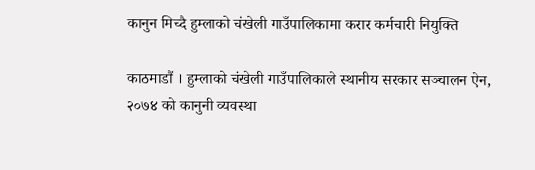कानुन मिच्दै हुम्लाको चंखेली गाउँपालिकामा करार कर्मचारी नियुक्ति

काठमाडौं । हुम्लाको चंखेली गाउँपालिकाले स्थानीय सरकार सञ्चालन ऐन, २०७४ को कानुनी व्यवस्था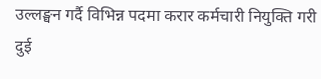उल्लङ्घन गर्दै विभिन्न पदमा करार कर्मचारी नियुक्ति गरी दुई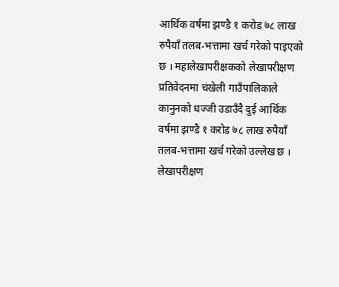आर्थिक वर्षमा झण्डै १ करोड ७८ लाख रुपैयाँ तलब-भत्तामा खर्च गरेको पाइएको छ । महालेखापरीक्षकको लेखापरीक्षण प्रतिवेदनमा च‌ंखेली गाउँपालिकाले कानुनको धज्जी उडाउँदै दुई आर्थिक वर्षमा झण्डै १ करोड ७८ लाख रुपैयाँ तलब-भत्तामा खर्च गरेको उल्लेख छ । लेखापरीक्षण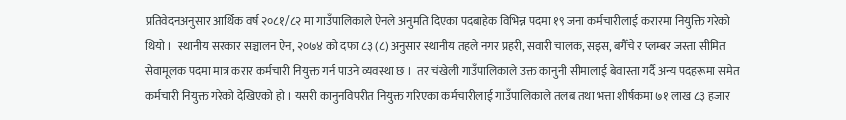प्रतिवेदनअनुसार आर्थिक वर्ष २०८१/८२ मा गाउँपालिकाले ऐनले अनुमति दिएका पदबाहेक विभिन्न पदमा १९ जना कर्मचारीलाई करारमा नियुक्ति गरेको थियो ।  स्थानीय सरकार सञ्चालन ऐन, २०७४ को दफा ८३ (८) अनुसार स्थानीय तहले नगर प्रहरी, सवारी चालक, सइस, बगैँचे र प्लम्बर जस्ता सीमित सेवामूलक पदमा मात्र करार कर्मचारी नियुक्त गर्न पाउने व्यवस्था छ ।  तर चंखेली गाउँपालिकाले उक्त कानुनी सीमालाई बेवास्ता गर्दै अन्य पदहरूमा समेत कर्मचारी नियुक्त गरेको देखिएको हो । यसरी कानुनविपरीत नियुक्त गरिएका कर्मचारीलाई गाउँपालिकाले तलब तथा भत्ता शीर्षकमा ७१ लाख ८३ हजार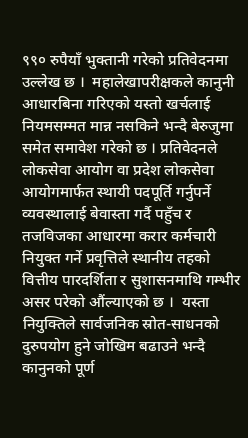९९० रुपैयाँ भुक्तानी गरेको प्रतिवेदनमा उल्लेख छ ।  महालेखापरीक्षकले कानुनी आधारबिना गरिएको यस्तो खर्चलाई नियमसम्मत मान्न नसकिने भन्दै बेरुजुमा समेत समावेश गरेको छ । प्रतिवेदनले लोकसेवा आयोग वा प्रदेश लोकसेवा आयोगमार्फत स्थायी पदपूर्ति गर्नुपर्ने व्यवस्थालाई बेवास्ता गर्दै पहुँच र तजविजका आधारमा करार कर्मचारी नियुक्त गर्ने प्रवृत्तिले स्थानीय तहको वित्तीय पारदर्शिता र सुशासनमाथि गम्भीर असर परेको औंल्याएको छ ।  यस्ता नियुक्तिले सार्वजनिक स्रोत-साधनको दुरुपयोग हुने जोखिम बढाउने भन्दै कानुनको पूर्ण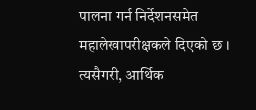पालना गर्न निर्देशनसमेत महालेखापरीक्षकले दिएको छ । त्यसैगरी, आर्थिक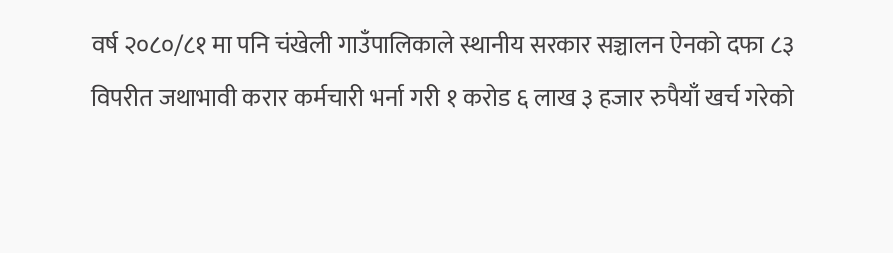वर्ष २०८०/८१ मा पनि चंखेली गाउँपालिकाले स्थानीय सरकार सञ्चालन ऐनको दफा ८३ विपरीत जथाभावी करार कर्मचारी भर्ना गरी १ करोड ६ लाख ३ हजार रुपैयाँ खर्च गरेको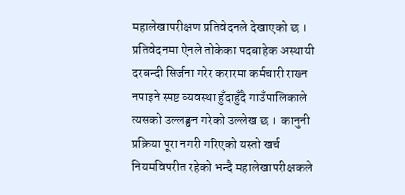महालेखापरीक्षण प्रतिवेदनले देखाएको छ । प्रतिवेदनमा ऐनले तोकेका पदबाहेक अस्थायी दरबन्दी सिर्जना गरेर करारमा कर्मचारी राख्न नपाइने स्पष्ट व्यवस्था हुँदाहुँदै गाउँपालिकाले त्यसको उल्लङ्घन गरेको उल्लेख छ ।  कानुनी प्रक्रिया पूरा नगरी गरिएको यस्तो खर्च नियमविपरीत रहेको भन्दै महालेखापरीक्षकले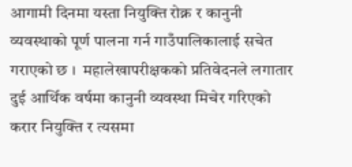आगामी दिनमा यस्ता नियुक्ति रोक्न र कानुनी व्यवस्थाको पूर्ण पालना गर्न गाउँपालिकालाई सचेत गराएको छ ।  महालेखापरीक्षकको प्रतिवेदनले लगातार दुई आर्थिक वर्षमा कानुनी व्यवस्था मिचेर गरिएको करार नियुक्ति र त्यसमा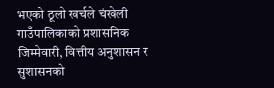भएको ठूलो खर्चले चंखेली गाउँपालिकाको प्रशासनिक जिम्मेवारी, वित्तीय अनुशासन र सुशासनको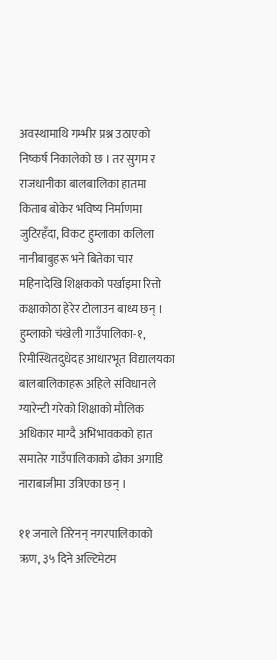अवस्थामाथि गम्भीर प्रश्न उठाएको निष्कर्ष निकालेको छ । तर सुगम र राजधानीका बालबालिका हातमा किताब बोकेर भविष्य निर्माणमा जुटिरहँदा, विकट हुम्लाका कलिला नानीबाबुहरू भने बितेका चार महिनादेखि शिक्षकको पर्खाइमा रित्तो कक्षाकोठा हेरेर टोलाउन बाध्य छन् ।  हुम्लाको चंखेली गाउँपालिका-१, रिमीस्थितदुधेदह आधारभूत विद्यालयका बालबालिकाहरू अहिले संविधानले ग्यारेन्टी गरेको शिक्षाको मौलिक अधिकार माग्दै अभिभावकको हात समातेर गाउँपालिकाको ढोका अगाडि नाराबाजीमा उत्रिएका छन् ।

११ जनाले तिरेनन् नगरपालिकाको ऋण, ३५ दिने अल्टिमेटम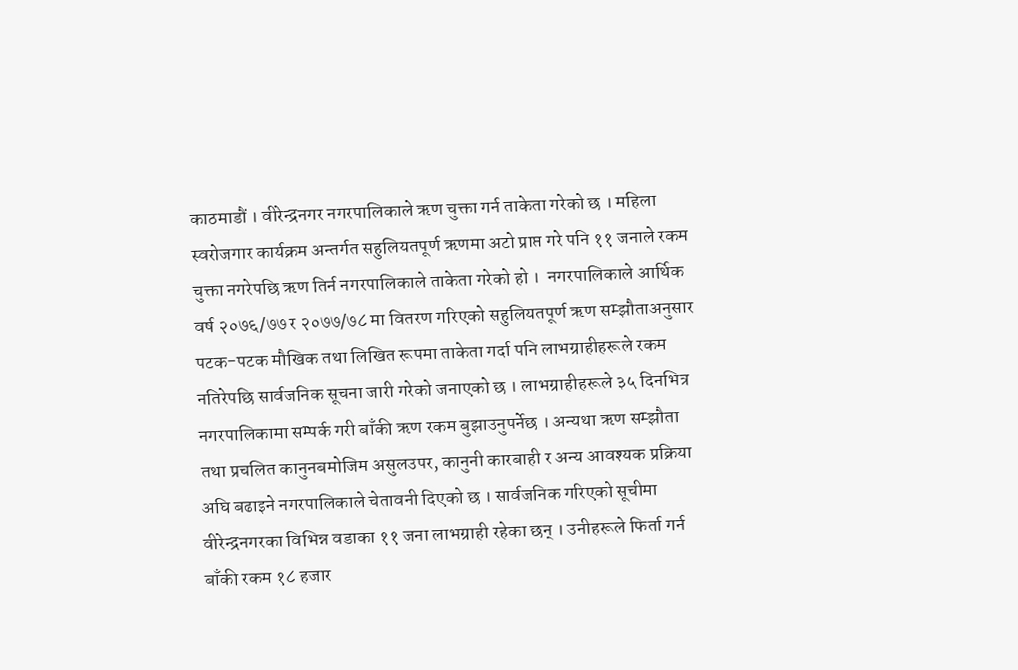काठमाडौं । वीरेन्द्रनगर नगरपालिकाले ऋण चुक्ता गर्न ताकेता गरेको छ । महिला स्वरोजगार कार्यक्रम अन्तर्गत सहुलियतपूर्ण ऋणमा अटो प्राप्त गरे पनि ११ जनाले रकम चुक्ता नगरेपछि ऋण तिर्न नगरपालिकाले ताकेता गरेको हो ।  नगरपालिकाले आर्थिक वर्ष २०७६/७७ र २०७७/७८ मा वितरण गरिएको सहुलियतपूर्ण ऋण सम्झौताअनुसार पटक-पटक मौखिक तथा लिखित रूपमा ताकेता गर्दा पनि लाभग्राहीहरूले रकम नतिरेपछि सार्वजनिक सूचना जारी गरेको जनाएको छ । लाभग्राहीहरूले ३५ दिनभित्र नगरपालिकामा सम्पर्क गरी बाँकी ऋण रकम बुझाउनुपर्नेछ । अन्यथा ऋण सम्झौता तथा प्रचलित कानुनबमोजिम असुलउपर, कानुनी कारबाही र अन्य आवश्यक प्रक्रिया अघि बढाइने नगरपालिकाले चेतावनी दिएको छ । सार्वजनिक गरिएको सूचीमा वीरेन्द्रनगरका विभिन्न वडाका ११ जना लाभग्राही रहेका छन् । उनीहरूले फिर्ता गर्न बाँकी रकम १८ हजार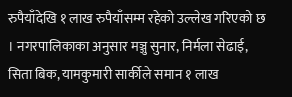रुपैयाँदेखि १ लाख रुपैयाँसम्म रहेको उल्लेख गरिएको छ । नगरपालिकाका अनुसार मञ्जु सुनार, निर्मला सेढाई, सिता बिक, यामकुमारी सार्कीले समान १ लाख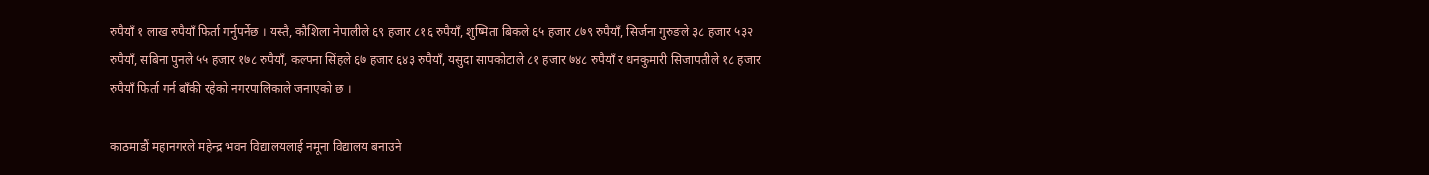रुपैयाँ १ लाख रुपैयाँ फिर्ता गर्नुपर्नेछ । यस्तै, कौशिला नेपालीले ६९ हजार ८१६ रुपैयाँ, शुष्मिता बिकले ६५ हजार ८७९ रुपैयाँ, सिर्जना गुरुङले ३८ हजार ५३२ रुपैयाँ, सबिना पुनले ५५ हजार १७८ रुपैयाँ, कल्पना सिंहले ६७ हजार ६४३ रुपैयाँ, यसुदा सापकोटाले ८१ हजार ७४८ रुपैयाँ र धनकुमारी सिजापतीले १८ हजार रुपैयाँ फिर्ता गर्न बाँकी रहेको नगरपालिकाले जनाएको छ ।

काठमाडौं महानगरले महेन्द्र भवन विद्यालयलाई नमूना विद्यालय बनाउने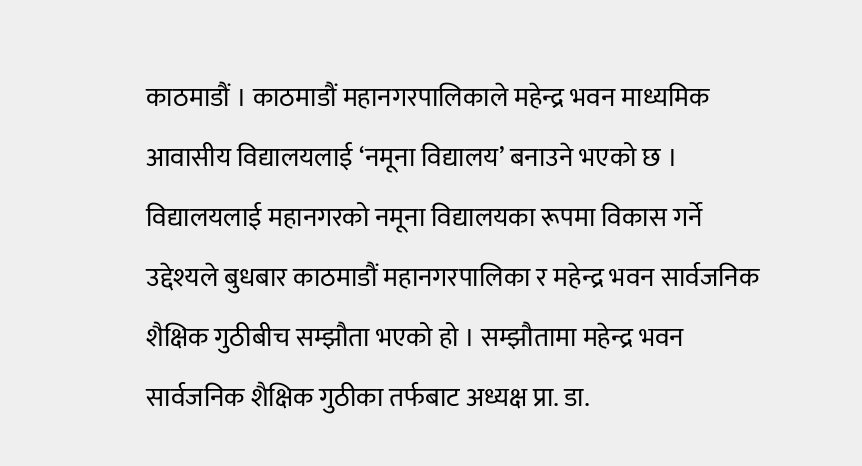काठमाडौं । काठमाडौं महानगरपालिकाले महेन्द्र भवन माध्यमिक आवासीय विद्यालयलाई ‘नमूना विद्यालय’ बनाउने भएको छ । विद्यालयलाई महानगरको नमूना विद्यालयका रूपमा विकास गर्ने उद्देश्यले बुधबार काठमाडौं महानगरपालिका र महेन्द्र भवन सार्वजनिक शैक्षिक गुठीबीच सम्झौता भएको हो । सम्झौतामा महेन्द्र भवन सार्वजनिक शैक्षिक गुठीका तर्फबाट अध्यक्ष प्रा. डा.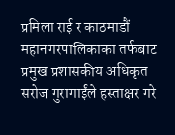प्रमिला राई र काठमाडौं महानगरपालिकाका तर्फबाट प्रमुख प्रशासकीय अधिकृत सरोज गुरागाईंले हस्ताक्षर गरे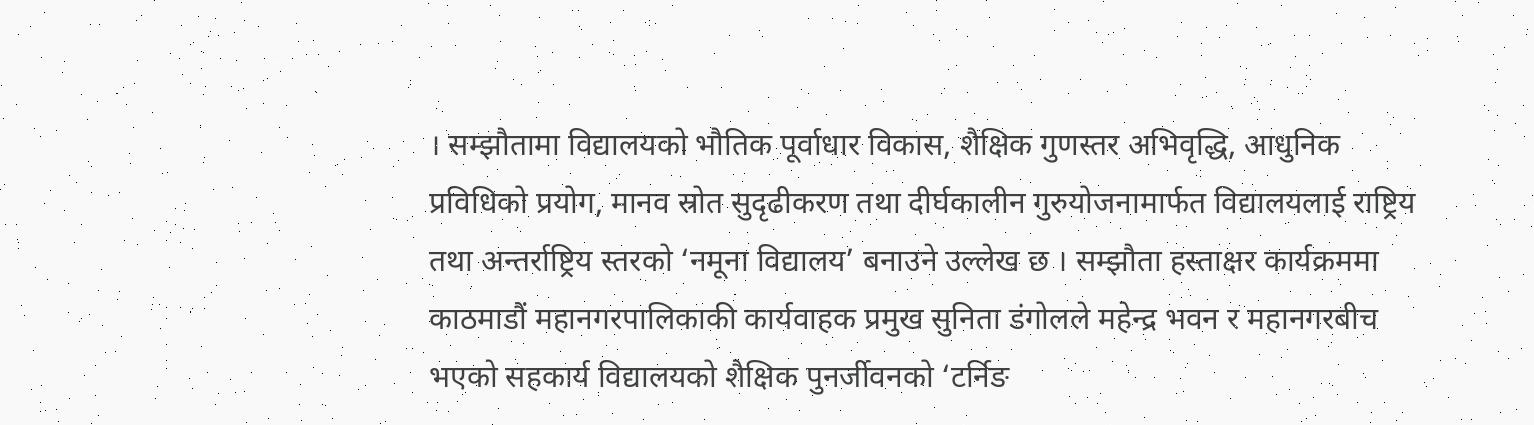। सम्झौतामा विद्यालयको भौतिक पूर्वाधार विकास, शैक्षिक गुणस्तर अभिवृद्धि, आधुनिक प्रविधिको प्रयोग, मानव स्रोत सुदृढीकरण तथा दीर्घकालीन गुरुयोजनामार्फत विद्यालयलाई राष्ट्रिय तथा अन्तर्राष्ट्रिय स्तरको ‘नमूना विद्यालय’ बनाउने उल्लेख छ । सम्झौता हस्ताक्षर कार्यक्रममा काठमाडौं महानगरपालिकाकी कार्यवाहक प्रमुख सुनिता डंगोलले महेन्द्र भवन र महानगरबीच भएको सहकार्य विद्यालयको शैक्षिक पुनर्जीवनको ‘टर्निङ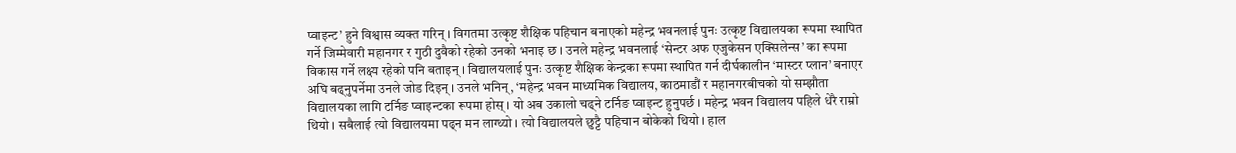प्वाइन्ट’ हुने विश्वास व्यक्त गरिन् । विगतमा उत्कृष्ट शैक्षिक पहिचान बनाएको महेन्द्र भवनलाई पुनः उत्कृष्ट विद्यालयका रूपमा स्थापित गर्ने जिम्मेवारी महानगर र गुठी दुवैको रहेको उनको भनाइ छ । उनले महेन्द्र भवनलाई ‘सेन्टर अफ एजुकेसन एक्सिलेन्स’ का रूपमा विकास गर्ने लक्ष्य रहेको पनि बताइन् । विद्यालयलाई पुनः उत्कृष्ट शैक्षिक केन्द्रका रूपमा स्थापित गर्न दीर्घकालीन ‘मास्टर प्लान’ बनाएर अघि बढ्नुपर्नेमा उनले जोड दिइन् । उनले भनिन्, ‘महेन्द्र भवन माध्यमिक विद्यालय, काठमाडौं र महानगरबीचको यो सम्झौता विद्यालयका लागि टर्निङ प्वाइन्टका रूपमा होस् । यो अब उकालो चढ्ने टर्निङ प्वाइन्ट हुनुपर्छ । महेन्द्र भवन विद्यालय पहिले धेरै राम्रो थियो । सबैलाई त्यो विद्यालयमा पढ्न मन लाग्थ्यो । त्यो विद्यालयले छुट्टै पहिचान बोकेको थियो । हाल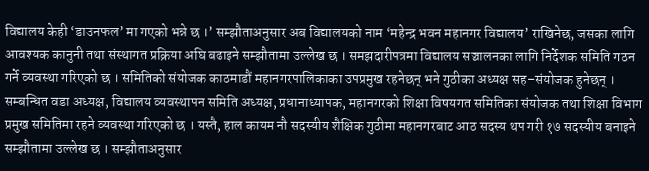विद्यालय केही ‘डाउनफल’ मा गएको भन्ने छ ।’ सम्झौताअनुसार अब विद्यालयको नाम ‘महेन्द्र भवन महानगर विद्यालय’ राखिनेछ, जसका लागि आवश्यक कानुनी तथा संस्थागत प्रक्रिया अघि बढाइने सम्झौतामा उल्लेख छ । समझदारीपत्रमा विद्यालय सञ्चालनका लागि निर्देशक समिति गठन गर्ने व्यवस्था गरिएको छ । समितिको संयोजक काठमाडौं महानगरपालिकाका उपप्रमुख रहनेछन् भने गुठीका अध्यक्ष सह–संयोजक हुनेछन् । सम्बन्धित वडा अध्यक्ष, विद्यालय व्यवस्थापन समिति अध्यक्ष, प्रधानाध्यापक, महानगरको शिक्षा विषयगत समितिका संयोजक तथा शिक्षा विभाग प्रमुख समितिमा रहने व्यवस्था गरिएको छ । यस्तै, हाल कायम नौ सदस्यीय शैक्षिक गुठीमा महानगरबाट आठ सदस्य थप गरी १७ सदस्यीय बनाइने सम्झौतामा उल्लेख छ । सम्झौताअनुसार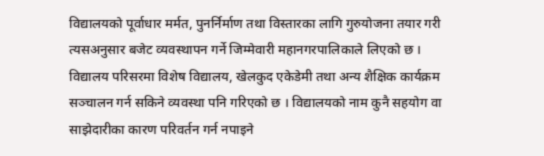विद्यालयको पूर्वाधार मर्मत, पुनर्निर्माण तथा विस्तारका लागि गुरुयोजना तयार गरी त्यसअनुसार बजेट व्यवस्थापन गर्ने जिम्मेवारी महानगरपालिकाले लिएको छ । विद्यालय परिसरमा विशेष विद्यालय, खेलकुद एकेडेमी तथा अन्य शैक्षिक कार्यक्रम सञ्चालन गर्न सकिने व्यवस्था पनि गरिएको छ । विद्यालयको नाम कुनै सहयोग वा साझेदारीका कारण परिवर्तन गर्न नपाइने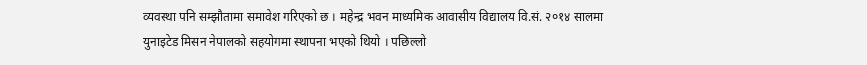व्यवस्था पनि सम्झौतामा समावेश गरिएको छ । महेन्द्र भवन माध्यमिक आवासीय विद्यालय वि.सं. २०१४ सालमा युनाइटेड मिसन नेपालको सहयोगमा स्थापना भएको थियो । पछिल्लो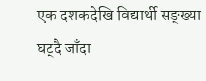एक दशकदेखि विद्यार्थी सङ्ख्या घट्दै जाँदा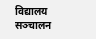विद्यालय सञ्चालन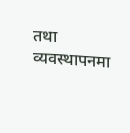तथा व्यवस्थापनमा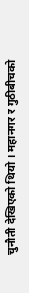चुनौती देखिएको थियो । महानगर र गुठीबीचको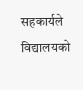सहकार्यले विद्यालयको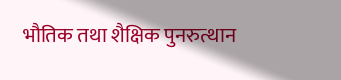भौतिक तथा शैक्षिक पुनरुत्थान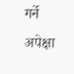गर्ने अपेक्षा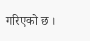गरिएको छ ।